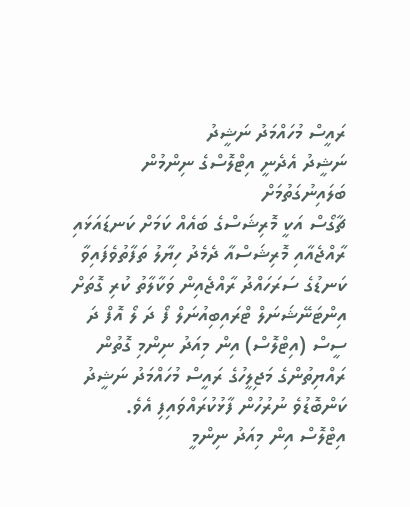ރައީސް މުހައްމަދު ނަޝީދު
ނަޝީދު އެދެނީ އިޓްލޮސްގެ ނިންމުން ބަލައިނުގަތުމަށް
ޗާގޯސް އަކީ މޮރިޝަސްގެ ބައެއް ކަމަށް ކަނޑައަޅައި ރާއްޖެއާއި މޮރިޝަސްއާ ދެމެދު ހިޔާލު ތަފާތުވެފައިވާ ކަނޑުގެ ސަރަހައްދު ރާއްޖެއިން ވަކާލާތު ކުރި ގޮތަށް އިންޓަނޭޝަނަލް ޓްރައިބިއުނަލް ފޯ ދަ ލޯ އޮފް ދަ ސީސް (އިޓްލޮސް) އިން މިއަދު ނިންމި ގޮތުން ރައްޔިތުންގެ މަޖިލީހުގެ ރައީސް މުހައްމަދު ނަޝީދު ކަންބޮޑުވެ ނުރުހުން ފާޅުކުރައްވައިފި އެވެ.
އިޓްލޮސް އިން މިއަދު ނިންމީ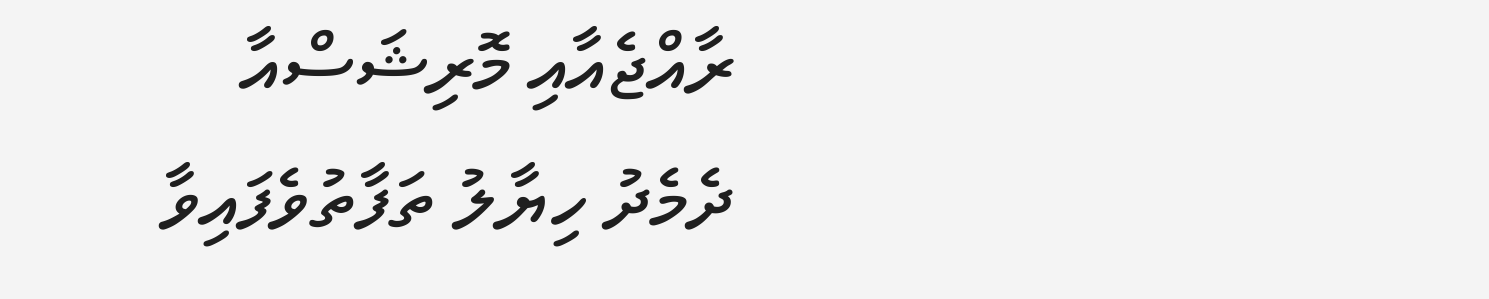ރާއްޖެއާއި މޮރިޝަސްއާ ދެމެދު ހިޔާލު ތަފާތުވެފައިވާ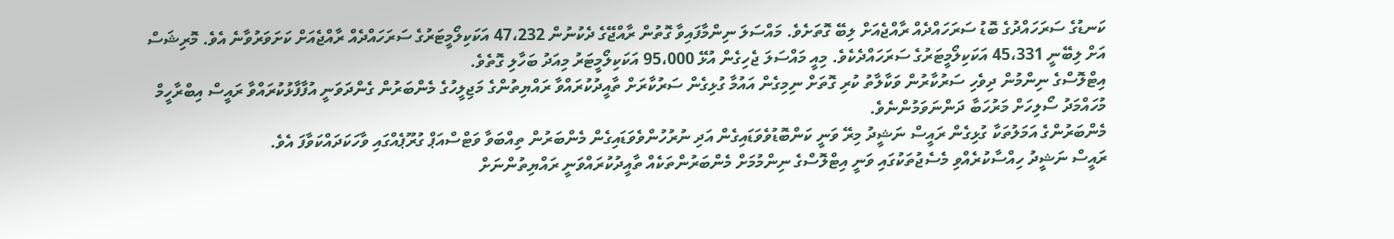ކަނޑުގެ ސަރަހައްދުގެ ބޮޑު ސަރަހައްދެއް ރާއްޖެއަށް ލިބޭ ގޮތަށެވެ. މައްސަލަ ނިންމާފައިވާ ގޮތުން ރާއްޖޭގެ ދެކުނުން 47،232 އަކަކިލޯމީޓަރުގެ ސަރަހައްދެއް ރާއްޖެއަށް ކަށަވަރުވާނެ އެވެ. މޮރިޝަސް އަށް ލިބޭނީ 45،331 އަކަކިލޯމީޓަރުގެ ސަރަހައްދެކެވެ. މިއީ މައްސަލަ ޖެހިގެން އުޅޭ 95،000 އަކަކިލޯމީޓަރު މިއަދު ބަހާލި ގޮތެވެ.
އިޓްލޮސްގެ ނިންމުން ދިވެހި ސަރުކާރުން ވަކާލާތު ކުރި ގޮތަށް ނިމިގެން އައުމާ ގުޅިގެން ސަރުކާރަށް ތާއީދުކުރައްވާ ރައްޔިތުންގެ މަޖިލީހުގެ މެންބަރުން ގެންދަވަނީ އުފާފާޅުކުރައްވާ ރައީސް އިބްރާހީމް މުހައްމަދު ސޯލިހަށް މަރުހަބާ ދަންނަވަމުންނެވެ.
މެންބަރުންގެ އަމަލުތަކާ ގުޅިގެން ރައީސް ނަޝީދު މިރޭ ވަނީ ކަންބޮޑުވެވަޑައިގެން އަދި ނުރުހުންވެވަޑައިގެން މެންބަރުން ތިއްބަވާ ވަޓްސްއަޕް ގުރޫޕެއްގައި ވާހަކަދައްކަވާފަ އެވެ.
ރައީސް ނަޝީދު ހިއްސާކުރެއްވި މެސެޖުތަކުގައި ވަނީ އިޓްލޮސްގެ ނިންމުމަށް މެންބަރުންތަކެއް ތާއީދުކުރައްވަނީ ރައްޔިތުންނަށް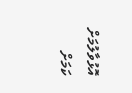އޮޅުވާލުމަށް ކަމަށް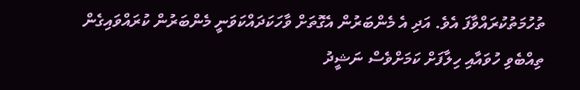ތުހުމަތުކުރައްވާފަ އެވެ. އަދި އެ މެންބަރުން އެގޮތަށް ވާހަކަދައްކަވަނީ މެންބަރުން ކުރައްވައިގެން ތިއްބެވި ހުވައާއި ހިލާފަށް ކަމަށްވެސް ނަޝީދު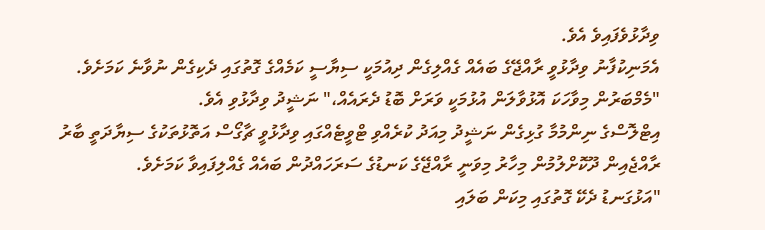ވިދާޅުވެފައިވެ އެވެ.
އެމަނިކުފާނު ވިދާޅުވީ ރާއްޖޭގެ ބައެއް ގެއްލިގެން ދިއުމަކީ ސިޔާސީ ކަމެއްގެ ގޮތުގައި ދެކިގެން ނުވާނެ ކަމަށެވެ.
"މެމްބަރުން މިވާހަކަ އޮޅުވާލަން އުޅުމަކީ ވަރަށް ބޮޑު ދެރައެއް،" ނަޝީދު ވިދާޅުވި އެވެ.
އިޓްލޮސްގެ ނިންމުމާ ގުޅިގެން ނަޝީދު މިއަދު ކުރެއްވި ޓްވީޓެއްގައި ވިދާޅުވީ ޗާގޯސް އަތޮޅުތަކުގެ ސިޔާދަތީ ބާރު ރާއްޖެއިން ދޫކޮށްލުމުން މިހާރު މިވަނީ ރާއްޖޭގެ ކަނޑުގެ ސަރަހައްދުން ބައެއް ގެއްލިފައިވާ ކަމަށެވެ.
"އަޅުގަނޑު ދެކޭ ގޮތުގައި މިކަން ބަލައި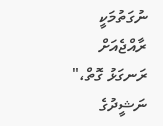ނުގަތުމަކީ ރާއްޖެއަށް ރަނގަޅު ގޮތް،" ނަޝީދުގެ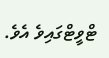ޓްވީޓްގައިވެ އެވެ.